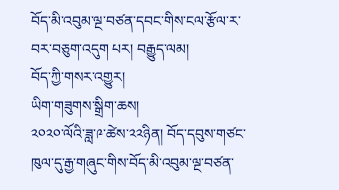བོད་མི་འབུམ་ལྔ་བཙན་དབང་གིས་ངལ་རྩོལ་ར་བར་བཅུག་འདུག པར། བརྒྱུད་ལམ།
བོད་ཀྱི་གསར་འགྱུར།
ཡིག་གཟུགས་སྒྲིག་ཆས།
༢༠༢༠་ལོའི་ཟླ་༩་ཚེས་༢༢ཉིན། བོད་དབུས་གཙང་ཁུལ་དུ་རྒྱ་གཞུང་གིས་བོད་མི་འབུམ་ལྔ་བཙན་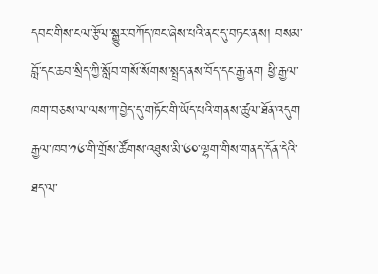དབང་གིས་ངལ་རྩོལ་སྒྱུར་བཀོད་ཁང་ཞེས་པའི་ནང་དུ་བཏང་ནས། བསམ་བློ་དང་ཆབ་སྲིད་ཀྱི་སློབ་གསོ་སོགས་སྤྲད་ནས་བོད་དང་རྒྱ་ནག ཕྱི་རྒྱལ་ཁག་བཅས་ལ་ལས་ཀ་བྱེད་དུ་གཏོང་གི་ཡོད་པའི་གནས་ཚུལ་ཐོན་འདུག རྒྱལ་ཁབ་༡༦་གི་གྲོས་ཚོགས་འཐུས་མི་༦༠་ལྷག་གིས་གནད་དོན་དེའི་ཐད་ལ་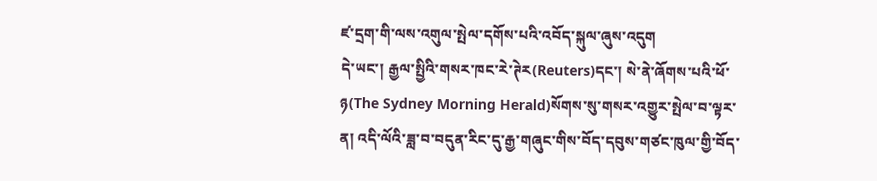ཛ་དྲག་གི་ལས་འགུལ་སྤེལ་དགོས་པའི་འབོད་སྐུལ་ཞུས་འདུག
དེ་ཡང་། རྒྱལ་སྤྱིའི་གསར་ཁང་རེ་ཊེར(Reuters)དང་། སེ་ནེ་ཞོགས་པའི་ཕོ་ཉ(The Sydney Morning Herald)སོགས་སུ་གསར་འགྱུར་སྤེལ་བ་ལྟར་ན། འདི་ལོའི་ཟླ་བ་བདུན་རིང་དུ་རྒྱ་གཞུང་གིས་བོད་དབུས་གཙང་ཁུལ་གྱི་བོད་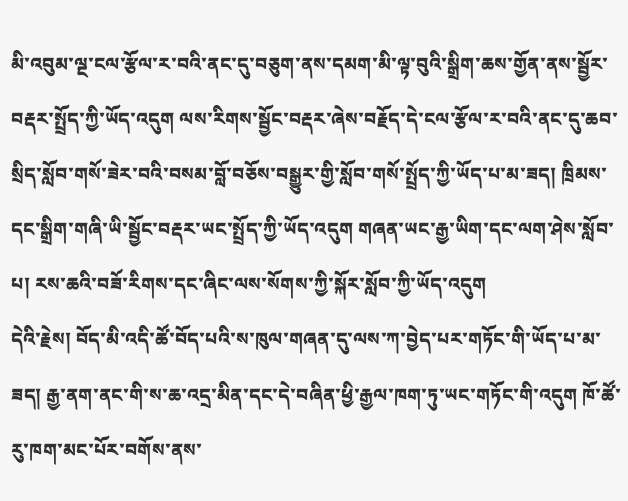མི་འབུམ་ལྔ་ངལ་རྩོལ་ར་བའི་ནང་དུ་བཅུག་ནས་དམག་མི་ལྟ་བུའི་སྒྲིག་ཆས་གྱོན་ནས་སྦྱོར་བརྡར་སྤྲོད་ཀྱི་ཡོད་འདུག ལས་རིགས་སྦྱོང་བརྡར་ཞེས་བརྗོད་དེ་ངལ་རྩོལ་ར་བའི་ནང་དུ་ཆབ་སྲིད་སློབ་གསོ་ཟེར་བའི་བསམ་བློ་བཅོས་བསྒྱུར་གྱི་སློབ་གསོ་སྤྲོད་ཀྱི་ཡོད་པ་མ་ཟད། ཁྲིམས་དང་སྒྲིག་གཞི་ཡི་སྦྱོང་བརྡར་ཡང་སྤྲོད་ཀྱི་ཡོད་འདུག གཞན་ཡང་རྒྱ་ཡིག་དང་ལག་ཤེས་སློབ་པ། རས་ཆའི་བཟོ་རིགས་དང་ཞིང་ལས་སོགས་ཀྱི་སྐོར་སློབ་ཀྱི་ཡོད་འདུག
དེའི་རྗེས། བོད་མི་འདི་ཚོ་བོད་པའི་ས་ཁུལ་གཞན་དུ་ལས་ཀ་བྱེད་པར་གཏོང་གི་ཡོད་པ་མ་ཟད། རྒྱ་ནག་ནང་གི་ས་ཆ་འདྲ་མིན་དང་དེ་བཞིན་ཕྱི་རྒྱལ་ཁག་ཏུ་ཡང་གཏོང་གི་འདུག ཁོ་ཚོ་རུ་ཁག་མང་པོར་བགོས་ནས་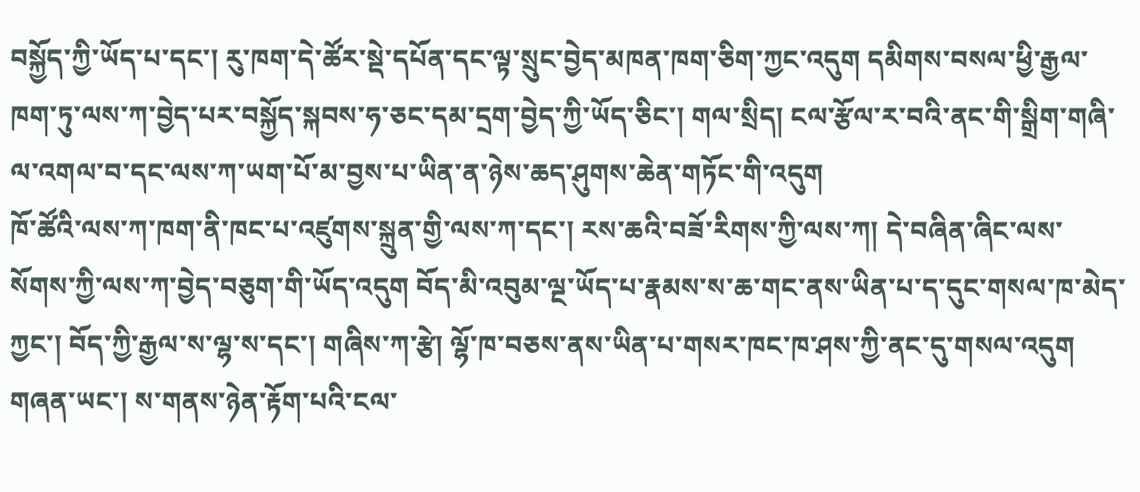བསྐྱོད་ཀྱི་ཡོད་པ་དང་། རུ་ཁག་དེ་ཚོར་སྡེ་དཔོན་དང་ལྟ་སྲུང་བྱེད་མཁན་ཁག་ཅིག་ཀྱང་འདུག དམིགས་བསལ་ཕྱི་རྒྱལ་ཁག་ཏུ་ལས་ཀ་བྱེད་པར་བསྐྱོད་སྐབས་ཧ་ཅང་དམ་དྲག་བྱེད་ཀྱི་ཡོད་ཅིང་། གལ་སྲིད། ངལ་རྩོལ་ར་བའི་ནང་གི་སྒྲིག་གཞི་ལ་འགལ་བ་དང་ལས་ཀ་ཡག་པོ་མ་བྱས་པ་ཡིན་ན་ཉེས་ཆད་ཤུགས་ཆེན་གཏོང་གི་འདུག
ཁོ་ཚོའི་ལས་ཀ་ཁག་ནི་ཁང་པ་འཛུགས་སྐྲུན་གྱི་ལས་ཀ་དང་། རས་ཆའི་བཟོ་རིགས་ཀྱི་ལས་ཀ། དེ་བཞིན་ཞིང་ལས་སོགས་ཀྱི་ལས་ཀ་བྱེད་བཅུག་གི་ཡོད་འདུག བོད་མི་འབུམ་ལྔ་ཡོད་པ་རྣམས་ས་ཆ་གང་ནས་ཡིན་པ་ད་དུང་གསལ་ཁ་མེད་ཀྱང་། བོད་ཀྱི་རྒྱལ་ས་ལྷ་ས་དང་། གཞིས་ཀ་རྩེ། ལྷོ་ཁ་བཅས་ནས་ཡིན་པ་གསར་ཁང་ཁ་ཤས་ཀྱི་ནང་དུ་གསལ་འདུག
གཞན་ཡང་། ས་གནས་ཉེན་རྟོག་པའི་ངལ་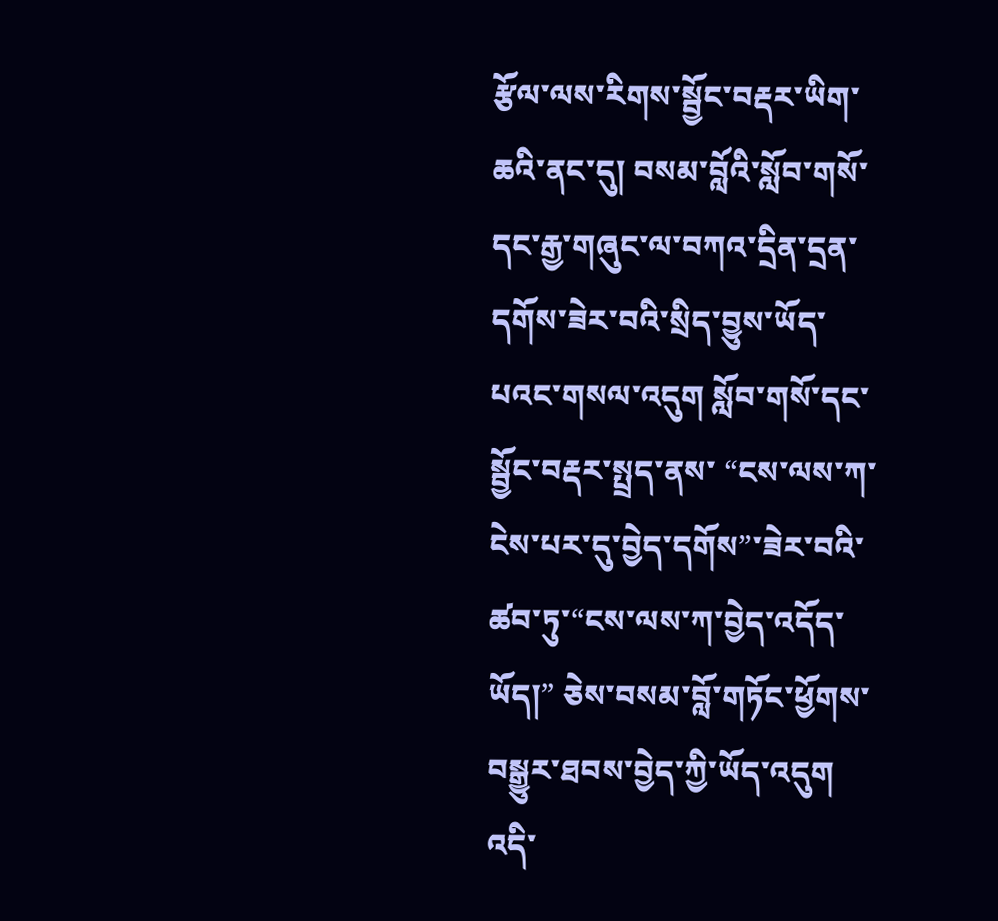རྩོལ་ལས་རིགས་སྦྱོང་བརྡར་ཡིག་ཆའི་ནང་དུ། བསམ་བློའི་སློབ་གསོ་དང་རྒྱ་གཞུང་ལ་བཀའ་དྲིན་དྲན་དགོས་ཟེར་བའི་སྲིད་བྱུས་ཡོད་པའང་གསལ་འདུག སློབ་གསོ་དང་སྦྱོང་བརྡར་སྤྲད་ནས་ “ངས་ལས་ཀ་ངེས་པར་དུ་བྱེད་དགོས”་ཟེར་བའི་ཚབ་ཏུ་“ངས་ལས་ཀ་བྱེད་འདོད་ཡོད།” ཅེས་བསམ་བློ་གཏོང་ཕྱོགས་བསྒྱུར་ཐབས་བྱེད་ཀྱི་ཡོད་འདུག
འདི་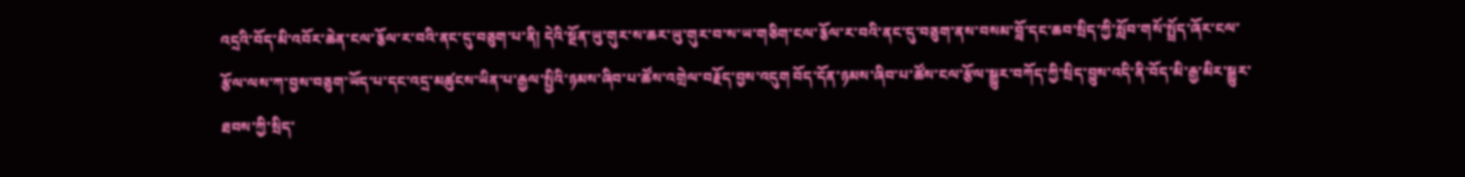འདྲའི་བོད་མི་འབོར་ཆེན་ངལ་རྕོལ་ར་བའི་ནང་དུ་བཅུག་པ་ནི། དེའི་སྔོན་ཡུ་གུར་ས་ཆར་ཡུ་གུར་བ་ས་ཡ་གཅིག་ངལ་རྕོལ་ར་བའི་ནང་དུ་བཅུག་ནས་བསམ་བློ་དང་ཆབ་སྲིད་ཀྱི་སློབ་གསོ་སྤྲོད་ཞོར་ངལ་རྩོལ་ལས་ཀ་བྱས་བཅུག་ཡོད་པ་དང་འདྲ་མཚུངས་ཡིན་པ་རྒྱལ་སྤྱིའི་ཉམས་ཞིབ་པ་ཚོས་འགྲེལ་བརྗོད་བྱས་འདུག བོད་དོན་ཉམས་ཞིབ་པ་ཚོས་ངལ་རྩོལ་སྒྱུར་བཀོད་ཀྱི་སྲིད་བྱུས་འདི་ནི་བོད་མི་རྒྱ་མིར་སྒྱུར་ཐབས་ཀྱི་སྲིད་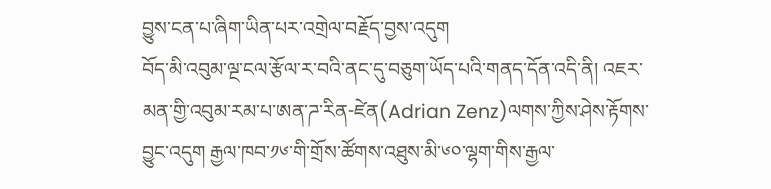བྱུས་ངན་པ་ཞིག་ཡིན་པར་འགྲེལ་བརྗོད་བྱས་འདུག
བོད་མི་འབུམ་ལྔ་ངལ་རྩོལ་ར་བའི་ནང་དུ་བཅུག་ཡོད་པའི་གནད་དོན་འདི་ནི། འཇར་མན་གྱི་འབུམ་རམ་པ་ཨན་ཌ་རིན-ཛེན(Adrian Zenz)ལགས་ཀྱིས་ཤེས་རྟོགས་བྱུང་འདུག རྒྱལ་ཁབ་༡༦་གི་གྲོས་ཚོགས་འཐུས་མི་༦༠་ལྷག་གིས་རྒྱལ་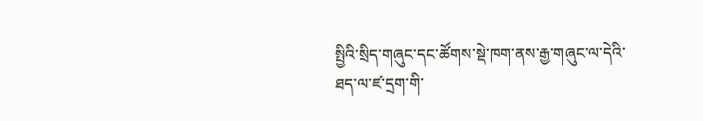སྤྱིའི་སྲིད་གཞུང་དང་ཚོགས་སྡེ་ཁག་ནས་རྒྱ་གཞུང་ལ་དེའི་ཐད་ལ་ཛ་དྲག་གི་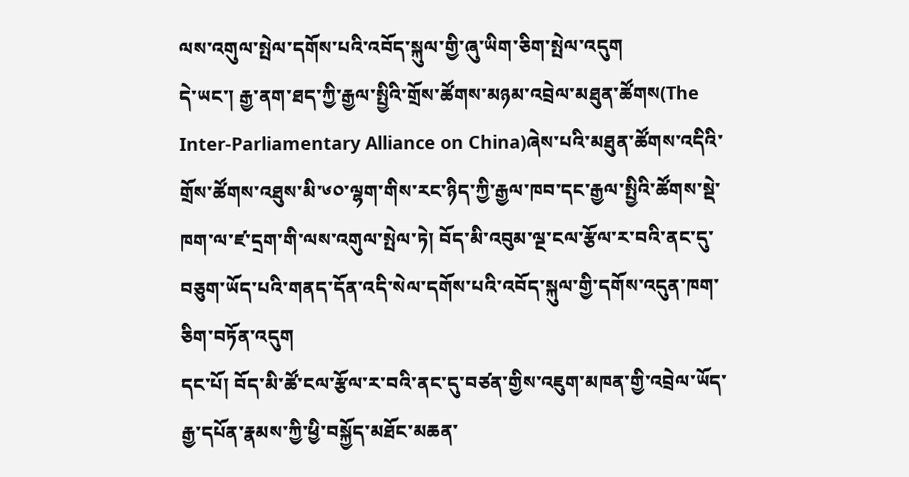ལས་འགུལ་སྤེལ་དགོས་པའི་འབོད་སྐུལ་གྱི་ཞུ་ཡིག་ཅིག་སྤེལ་འདུག
དེ་ཡང་། རྒྱ་ནག་ཐད་ཀྱི་རྒྱལ་སྤྱིའི་གྲོས་ཚོགས་མཉམ་འབྲེལ་མཐུན་ཚོགས(The Inter-Parliamentary Alliance on China)ཞེས་པའི་མཐུན་ཚོགས་འདིའི་གྲོས་ཚོགས་འཐུས་མི་༦༠་ལྷག་གིས་རང་ཉིད་ཀྱི་རྒྱལ་ཁབ་དང་རྒྱལ་སྤྱིའི་ཚོགས་སྡེ་ཁག་ལ་ཛ་དྲག་གི་ལས་འགུལ་སྤེལ་ཏེ། བོད་མི་འབུམ་ལྔ་ངལ་རྩོལ་ར་བའི་ནང་དུ་བཅུག་ཡོད་པའི་གནད་དོན་འདི་སེལ་དགོས་པའི་འབོད་སྐུལ་གྱི་དགོས་འདུན་ཁག་ཅིག་བཏོན་འདུག
དང་པོ། བོད་མི་ཚོ་ངལ་རྩོལ་ར་བའི་ནང་དུ་བཙན་གྱིས་འཇུག་མཁན་གྱི་འབྲེལ་ཡོད་རྒྱ་དཔོན་རྣམས་ཀྱི་ཕྱི་བསྐྱོད་མཐོང་མཆན་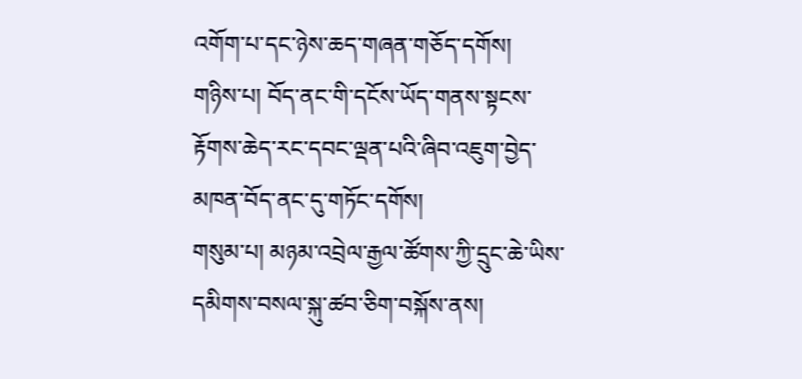འགོག་པ་དང་ཉེས་ཆད་གཞན་གཅོད་དགོས།
གཉིས་པ། བོད་ནང་གི་དངོས་ཡོད་གནས་སྟངས་རྟོགས་ཆེད་རང་དབང་ལྡན་པའི་ཞིབ་འཇུག་བྱེད་མཁན་བོད་ནང་དུ་གཏོང་དགོས།
གསུམ་པ། མཉམ་འབྲེལ་རྒྱལ་ཚོགས་ཀྱི་དྲུང་ཆེ་ཡིས་དམིགས་བསལ་སྐུ་ཚབ་ཅིག་བསྐོས་ནས།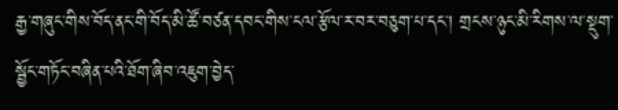རྒྱ་གཞུང་གིས་བོད་ནང་གི་བོད་མི་ཚོ་བཙན་དབང་གིས་ངལ་རྩོལ་ར་བར་བཅུག་པ་དང་། གྲངས་ཉུང་མི་རིགས་ལ་སྡུག་སྦྱོང་གཏོང་བཞིན་པའི་ཐོག་ཞིབ་འཇུག་བྱེད་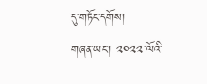དུ་གཏོང་དགོས།
གཞན་ཡང་། ༢༠༢༢་ལོའི་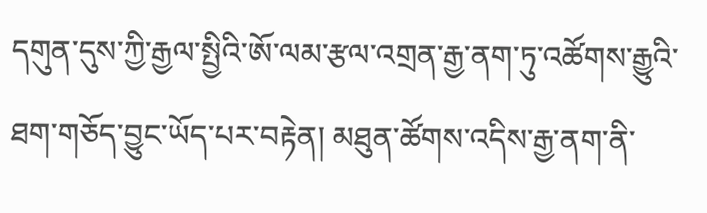དགུན་དུས་ཀྱི་རྒྱལ་སྤྱིའི་ཨོ་ལམ་རྩལ་འགྲན་རྒྱ་ནག་ཏུ་འཚོགས་རྒྱུའི་ཐག་གཅོད་བྱུང་ཡོད་པར་བརྟེན། མཐུན་ཚོགས་འདིས་རྒྱ་ནག་ནི་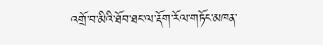འགྲོ་བ་མིའི་ཐོབ་ཐང་ལ་རྡོག་རོལ་གཏོང་མཁན་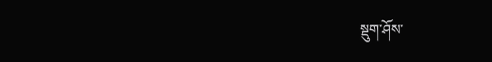སྡུག་ཤོས་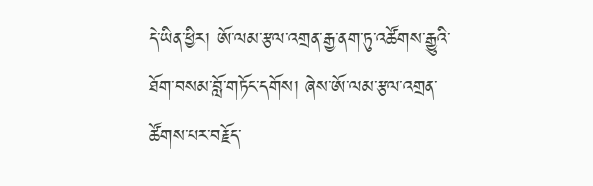དེ་ཡིན་ཕྱིར། ཨོ་ལམ་རྩལ་འགྲན་རྒྱ་ནག་ཏུ་འཚོགས་རྒྱུའི་ཐོག་བསམ་བློ་གཏོང་དགོས། ཞེས་ཨོ་ལམ་རྩལ་འགྲན་ཚོགས་པར་བརྗོད་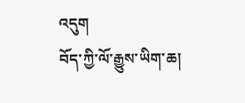འདུག
བོད་ཀྱི་ལོ་རྒྱུས་ཡིག་ཆ།